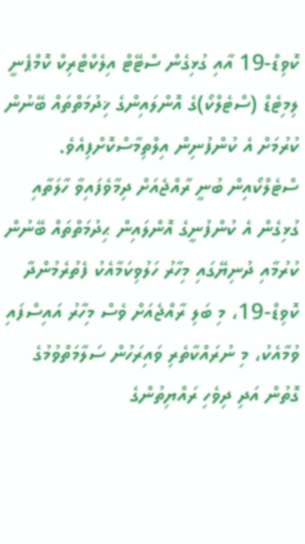ކޮވިޑް-19 އާއި ގުޅިގެން ސްޓޭޓް އިލެކްޓްރިކް ކޮމްޕެނީ ލިމިޓެޑް (ސްޓެލްކޯ)ގެ އޮންލައިންގެ ޚިދުމަތްތައް ބޭނުން ކުރުމަށް އެ ކުންފުނިން އިލްތިމާސްކޮށްފިއެވެ.
ސްޓެލްކޯއިން ބުނީ ރާއްޖެއަށް ދިމާވެފައިވާ ހާލަތާއި ގުޅިގެން އެ ކުންފުނީގެ އޮންލައިން ޙިދުމަތްތައް ބޭނުން ކުރުމާއި ދުނިޔޭގައި މިހާރު ހަލުވިކަމާއެކު ފެތުރެމުންދާ ކޮވިޑް-19، މި ބަލި ރާއްޖެއަށް ވެސް މިހާރު އައިސްފައި ވުމާއެކު، މި ނުރައްކާތެރި ވައިރަހުން ސަލާމަތްވުމުގެ ގޮތުން އަދި ދިވެހި ރައްޔިތުންގެ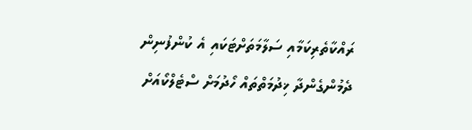ރައްކާތެރިކަމާއި ސަލާމަތަށްޓަކައި އެ ކުންފުނިން ދެމުންގެންދާ ޚިދުމަތްތައް ހޯދުމަށް ސްޓެލްކޯއަށް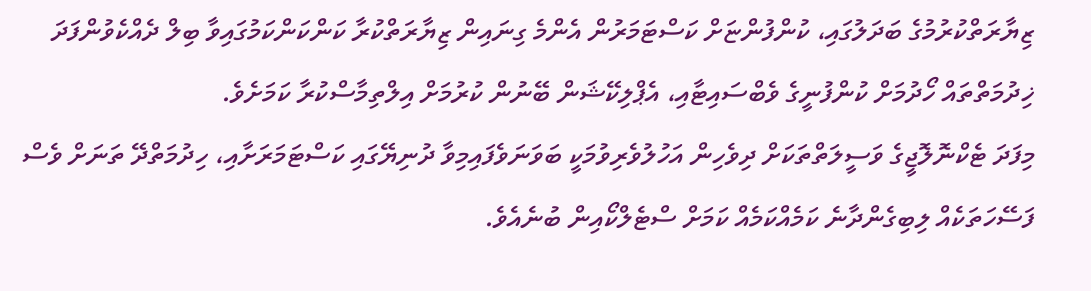ޒިޔާރަތްކުރުމުގެ ބަދަލުގައި، ކުންފުންޏަށް ކަސްޓަމަރުން އެންމެ ގިނައިން ޒިޔާރަތްކުރާ ކަންކަންކަމުގައިވާ ބިލް ދެއްކެވުންފަދަ ޚިދުމަތްތައް ހޯދުމަށް ކުންފުނީގެ ވެބްސައިޓާއި، އެޕްލިކޭޝަން ބޭނުން ކުރުމަށް އިލްތިމާސްކުރާ ކަމަށެވެ.
މިފަދަ ޓެކްނޮލޮޖީގެ ވަސީލަތްތަކަށް ދިވެހިން އަހުލުވެރިވުމަކީ ބަވަނަވެފައިމިވާ ދުނިޔޭގައި ކަސްޓަމަރަށާއި، ހިދުމަތްދޭ ތަނަށް ވެސް ފަސޭހަތަކެއް ލިބިގެންދާނެ ކަމެއްކަމެއް ކަމަށް ސްޓެލްކޯއިން ބުނެއެވެ.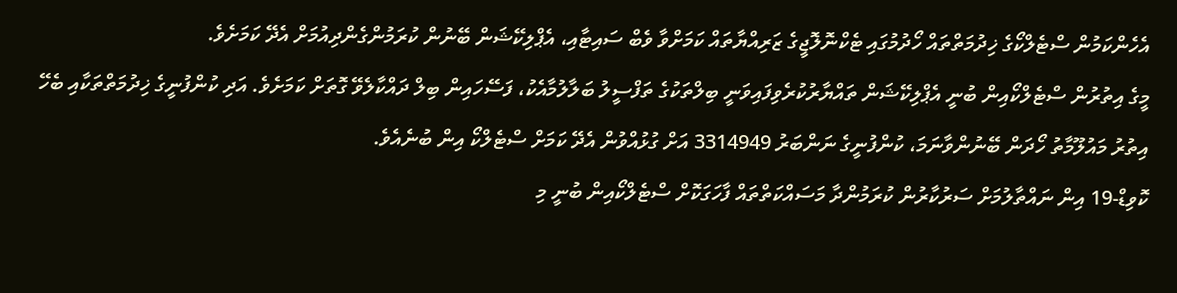އެހެންކަމުން ސްޓެލްކޯގެ ޚިދުމަތްތައް ހޯދުމުގައި ޓެކްނޮލޮޖީގެ ޒަރިއްޔާތައް ކަމަށްވާ ވެބް ސައިޓާއި، އެޕްލިކޭޝަން ބޭނުން ކުރަމުންގެންދިއުމަށް އެދޭ ކަމަށެވެ.
މީގެ އިތުރުން ސްޓެލްކޯއިން ބުނީ އެޕްލިކޭޝަން ތައްޔާރުކުރެވިފައިވަނީ ބިލްތަކުގެ ތަފްސީލު ބަލާލުމާއެކު، ފަސޭހައިން ބިލް ދައްކާލެވޭ ގޮތަށް ކަމަށެވެ. އަދި ކުންފުނީގެ ޚިދުމަތްތަކާއި ބެހޭ އިތުރު މައުލޫމާތު ހޯދަން ބޭނުންވާނަމަ، ކުންފުނީގެ ނަންބަރު 3314949 އަށް ގުޅުއްވުން އެދޭ ކަމަށް ސްޓެލްކޯ އިން ބުނެއެވެ.
ކޮވިޑް-19 އިން ނައްތާލުމަށް ސަރުކާރުން ކުރަމުންދާ މަސައްކަތްތައް ފާހަގަކޮށް ސްޓެލްކޯއިން ބުނީ މި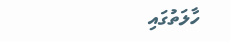ހާލަތުގައި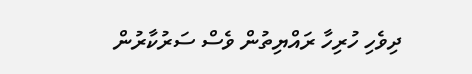ދިވެހި ހުރިހާ ރައްޔިތުން ވެސް ސަރުކާރުން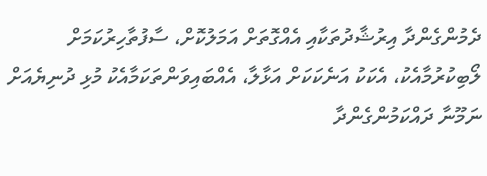ދެމުންގެންދާ އިރުޝާދުތަކާއި އެއްގޮތަށް އަމަލުކޮށް، ސާފުތާހިރުކަމަށް ލޯބިކުރުމާއެކު، އެކަކު އަނެކަކަށް އަޅާލާ، އެއްބައިވަންތަކަމާއެކު މުޅި ދުނިޔެއަށް ނަމޫނާ ދައްކަމުންގެންދާ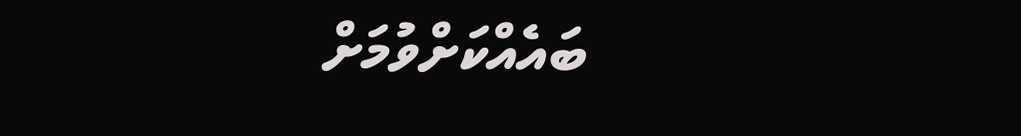ބައެއްކަށްވުމަށް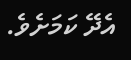އެދޭ ކަމަށެވެ.